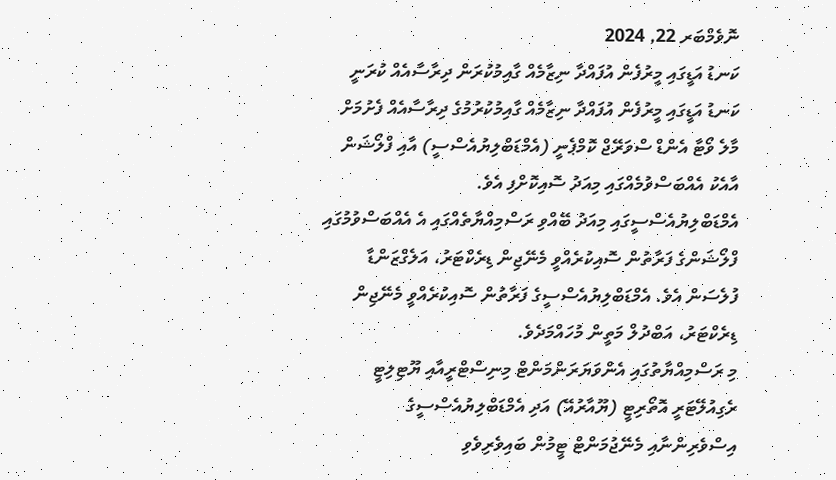ނޮވެމްބަރ 22, 2024
ކަނޑު އަޑީގައި މީރުފެން އުފައްދާ ނިޒާމެއް ގާއިމުކުރަން ދިރާސާއެއް ކުރަނީ
ކަނޑު އަޑީގައި މީރުފެން އުފައްދާ ނިޒާމެއް ގާއިމުކުރުމުގެ ދިރާސާއެއް ފެށުމަށް މާލެ ވޯޓާ އެންޑް ސްވަރޭޖް ކޮމްޕެނީ (އެމްޑަބްލިޔުއެސްސީ) އާއި ފްލޯޝަން އާއެކު އެއްބަސްވުމެއްގައި މިއަދު ސޮއިކޮށްފި އެވެ.
އެމްޑަބްލިޔުއެސްސީގައި މިއަދު ބޭއްވި ރަސްމިއްޔާތެއްގައި އެ އެއްބަސްވުމުގައި ފްލޯޝަންގެ ފަރާތުން ސޮއިކުރެއްވީ މެނޭޖިން ޑިރެކްޓަރު، އަލެގްޒަންޑާ ފުލެސަން އެވެ. އެމްޑަބްލިޔުއެސްސީގެ ފަރާތުން ސޮއިކުރެއްވީ މެނޭޖިން ޑިރެކްޓަރު، އަބްދުލް މަތީން މުހައްމަދެވެ.
މި ރަސްމިއްޔާތުގައި އެންވަޔަރަންމަންޓް މިނިސްޓްރީއާއި ޔޫޓިލިޓީ ރެގިއުލޭޓަރީ އޮތޯރިޓީ (ޔޫއާރުއޭ) އަދި އެމްޑަބްލިޔުއެސްސީގެ އިސްވެރިންނާއި މެނޭޖުމަންޓް ޓީމުން ބައިވެރިވެވި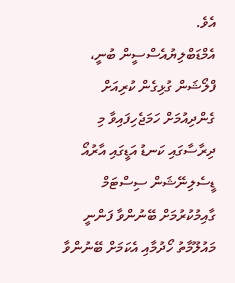އެވެ.
އެމްޑަބްލިޔުއެސްސީން ބުނީ، ފްލޯޝަން ގުޅިގެން ކުރިއަށް ގެންދިއުމަށް ހަމަޖެހިފައިވާ މި ދިރާސާގައި ކަނޑު އަޑީގައި އާރުއޯ ޑީސެލިނޭޝަން ސިސްޓަމް ގާއިމުކުރުމަށް ބޭނުންވާ ފަންނީ މައުލޫމާތު ހޯދުމާއި އެކަމަށް ބޭނުންވާ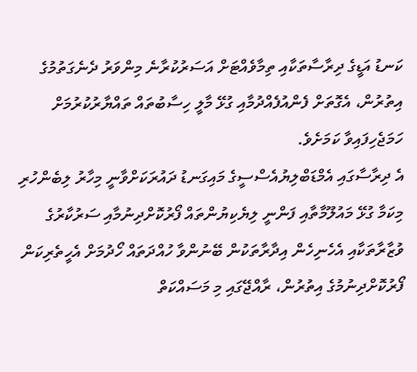ކަނޑު އަޑީގެ ދިރާސާތަކާއި ތިމާވެއްޓަށް އަސަރުކުރާނެ މިންވަރު ދެނެގަތުމުގެ އިތުރުން، އެގޮތަށް ފެންއުފެއްދުމާއި ގުޅޭ މާލީ ހިސާބުތައް ތައްޔާރުކުރުމަށް ހަމަޖެހިފައިވާ ކަމަށެވެ.
އެ ދިރާސާގައި އެމްޑަބްލިޔުއެސްސީގެ މައިގަނޑު ދައުރަކަށްވާނީ މިހާރު ލިބެންހުރި މިކަމާ ގުޅޭ މައުލޫމާތާއި ފަންނީ ލިޔެކިޔުންތައް ފޯރުކޮށްދިނުމާއި ސަރުކާރުގެ ވުޒާރާތަކާއި އެހެނިހެން އިދާރާތަކުން ބޭނުންވާ ހުއްދަތައް ހޯދުމަށް އެހީތެރިކަން ފޯރުކޮށްދިނުމުގެ އިތުރުން، ރާއްޖޭގައި މި މަސައްކަތް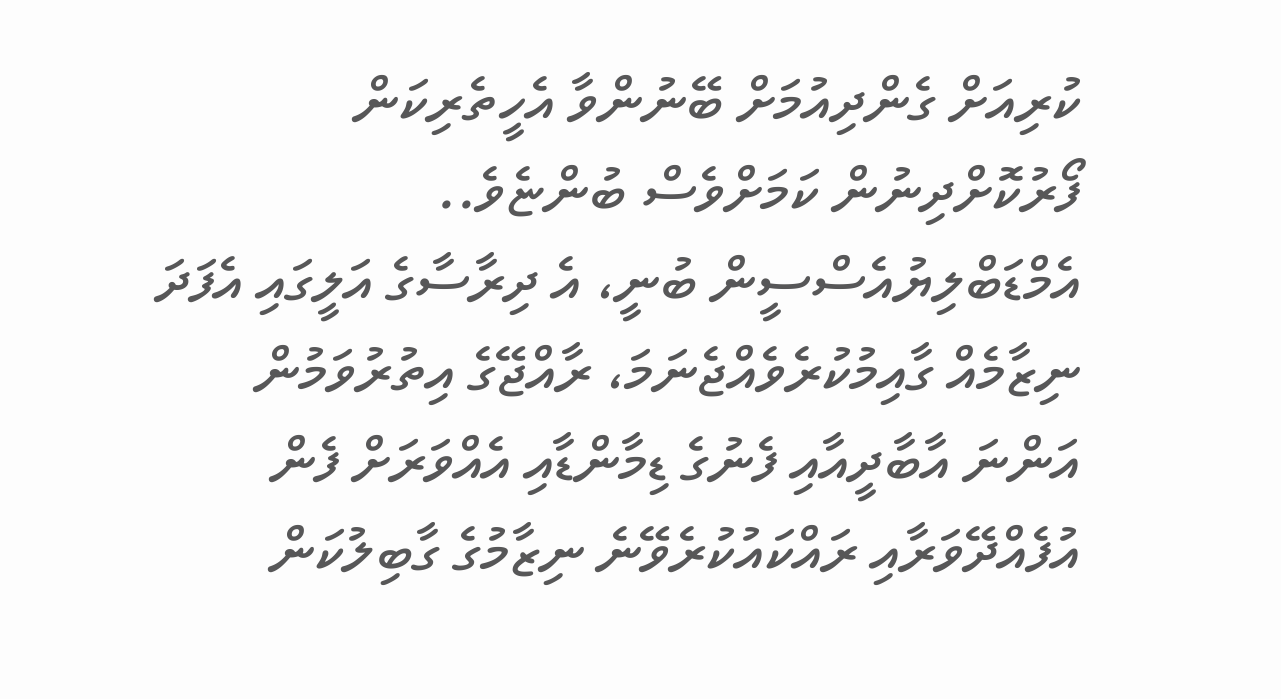ކުރިއަށް ގެންދިއުމަށް ބޭނުންވާ އެހީތެރިކަން ފޯރުކޮށްދިނުން ކަމަށްވެސް ބުންޏެވެ..
އެމްޑަބްލިޔުއެސްސީން ބުނީ، އެ ދިރާސާގެ އަލީގައި އެފަދަ ނިޒާމެއް ގާއިމުކުރެވެއްޖެނަމަ، ރާއްޖޭގެ އިތުރުވަމުން އަންނަ އާބާދީއާއި ފެނުގެ ޑިމާންޑާއި އެއްވަރަށް ފެން އުފެއްދޭވަރާއި ރައްކައުކުރެވޭނެ ނިޒާމުގެ ގާބިލުކަން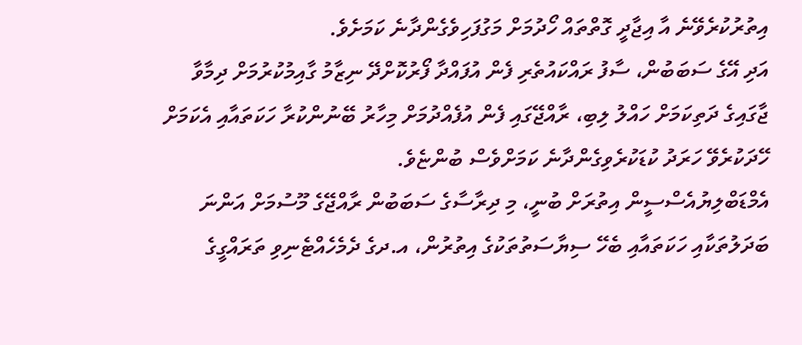އިތުރުކުރެވޭނެ އާ އިޖާދީ ގޮތްތައް ހޯދުމަށް މަގުފަހިވެގެންދާނެ ކަމަށެވެ.
އަދި އޭގެ ސަބަބުން، ސާފު ރައްކައުތެރި ފެން އުފައްދާ ފޯރުކޮށްދޭ ނިޒާމު ގާއިމުކުރުމަށް ދިމާވާ ޖާގައިގެ ދަތިކަމަށް ހައްލު ލިބި، ރާއްޖޭގައި ފެން އުފެއްދުމަށް މިހާރު ބޭނުންކުރާ ހަކަތައާއި އެކަމަށް ހޭދަކުރެވޭ ހަރަދު ކުޑަކުރެވިގެންދާނެ ކަމަށްވެސް ބުންޏެވެ.
އެމްޑަބްލިޔުއެސްސީން އިތުރަށް ބުނީ، މި ދިރާސާގެ ސަބަބުން ރާއްޖޭގެ މޫސުމަށް އަންނަ ބަދަލުތަކާއި ހަކަތައާއި ބެހޭ ސިޔާސަތުތަކުގެ އިތުރުން، އ.ދގެ ދެމެހެއްޓެނިވި ތަރައްގީގެ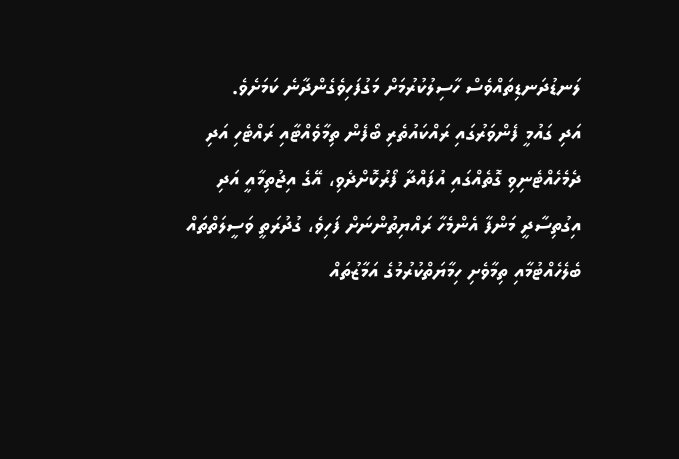ލަނޑުދަނޑިތައްވެސް ހާސިލުކުރުމަށް މަގުފަހިވެގެންދާނެ ކަމަށެވެ.
އަދި ގައުމީ ފެންވަރުގައި ރައްކައުތެރި ބޯފެން ތިމާވެއްޓާއި ރައްޓެހި އަދި ދެމެހެއްޓެނިވި ގޮތެއްގައި އުފައްދާ ފޯރުކޮށްދެވި، އޭގެ އިޖުތިމާއީ އަދި އިގުތިސާދީ މަންފާ އެންމެހާ ރައްޔިތުންނަށް ފަހިވެ، ގުދުރަތީ ވަސީލަތްތައް ބެލެހެއްޓުމާއި ތިމާވެށި ހިމާޔަތްކުރުމުގެ އަމާޒުތައް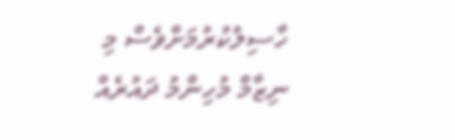ހާސިލުކުރުމަށްވެސް މި ނިޒާމް މުހިންމު ދައުރެއް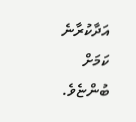އަދާކުރާނެ ކަމަށް ބުންޏެވެ.